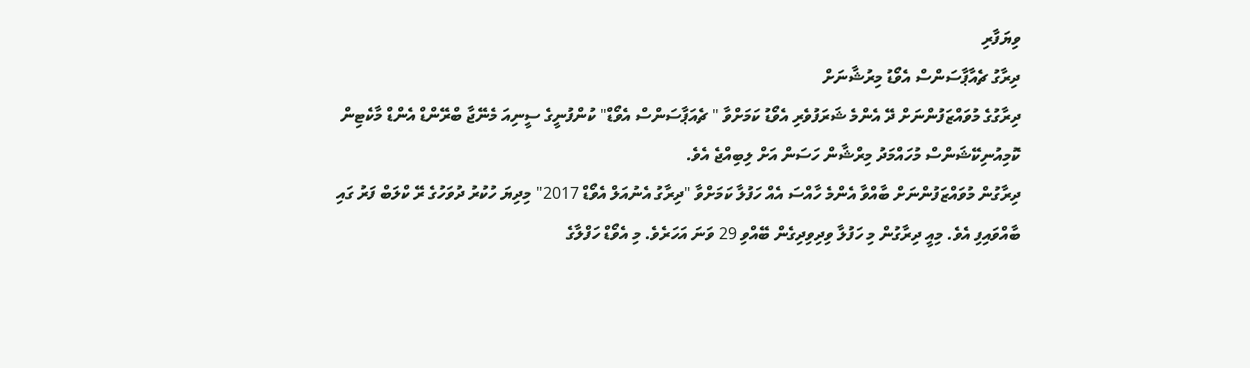ވިޔަފާރި
ދިރާގު ޗެއާޕާސަންސް އެވޯޑު މިރުޝާނަށް
ދިރާގުގެ މުވައްޒަފުންނަށް ދޭ އެންމެ ޝަރަފުވެރި އެވޯޑު ކަމަށްވާ " ޗެއަޕާސަންސް އެވޯޑް" ކުންފުނީގެ ސީނިއަ މެނޭޖާ ބްރޭންޑް އެންޑް މާކެޓިން ކޮމިއުނިކޭޝަންސް މުހައްމަދު މިރްޝާން ހަސަން އަށް ލިބިއްޖެ އެވެ.
ދިރާގުން މުވައްޒަފުންނަށް ބާއްވާ އެންމެ ހާއްސަ އެއް ހަފުލާ ކަމަށްވާ "ދިރާގު އެނުއަލް އެވޯޑް 2017" މިދިޔަ ހުކުރު ދުވަހުގެ ރޭ ކްލަބް ފަރު ގައި ބާއްވައިފި އެވެ. މިއީ ދިރާގުން މި ހަފުލާ ވިދިވިދިގެން ބޭއްވި 29 ވަނަ އަހަރެވެ. މި އެވޯޑް ހަފްލާގެ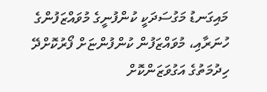މައިގަނޑު މަގުސަދަކީ ކުންފުނީގެ މުވައްޒަފުންގެ ހުނަރާއި، މުވައްޒަފުން ކުންފުންޏަށް ފޯރުކޮށްދޭ ހިދުމަތުގެ އަގުވަޒަންކޮށް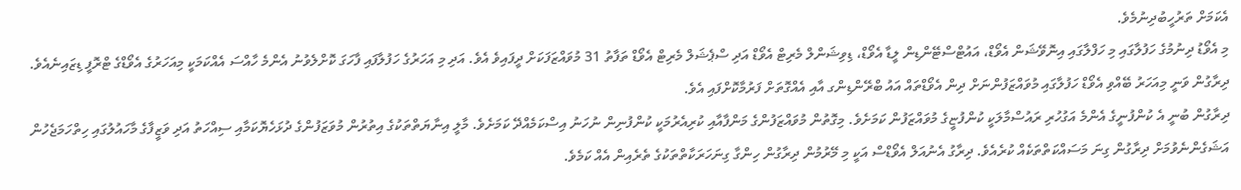އެކަމަށް ތަރުހީބުދިނުމެވެ.
މި އެވޯޑު ދިނުމުގެ ހަފުލާގައި މި ހަފްލާގައި އިނޮވޭޝަން އެވޯޑް، އައުޓްސްޓޭންޑިން ލީޑާ އެވޯޑް، ޑިވިޝަންލް މެރިޓް އެވޯޑް އަދި ސްޕެޝަލް މެރިޓް އެވޯޑް ތަފާތު 31 މުވައްޒަފަކަށް ދީފައިވެ އެވެ. އަދި މި އަހަރުގެ ހަފުލާފައި ފާހަގަ ކޮށްލެވުނު އެންމެ ހާއްސަ އެއްކަމަކީ މިއަހަރުގެ އެވޯޑްގެ ޓްރޮފީ ޑިޒައިނެއެވެ. ދިރާގުން ވަނީ މިއަހަރު ބޭއްވި އެވޯޑް ހަފުލާގައި މުވައްޒަފުންނަށް ދިން އެވޯޑްތައް އައު ބްރޭންޑިންގ އާއި އެއްގޮތަށް ފަރުމާކޮށްފައި އެވެ.
ދިރާގުން ބުނީ އެ ކުންފުނީގެ އެންމެ އަގުހުރި ރައުސްމާލަކީ ކުންފުޏީގެ މުވައްޒަފުން ކަމަށެވެ. މިގޮތުން މުވައްޒަފުންގެ މަންފާއާއި ކުރިއެރުމަކީ ކުންފުނިން ނުހަނު އިސްކަމެއްދޭ ކަމަށެވެ. މާލީ އިނާޔަތްތަކުގެ އިތުރުން މުވަޒަފުންގެ ދުޅަހެޔޮކަމާއި ސިއްހަތު އަދި ވަޒީފާގެ މާހައުލުގައި ހިތްހަމަޖެހުން އަޝަގެންނެވުމަށް ދިރާގުން ގިނަ މަސައްކަތްތަކެއް ކުރެއެވެ. ދިރާގު އެނުއަލް އެވޯޑްސް އަކީ މި މޭރުމުން ދިރާގުން ހިންގާ ގިނަހަރަކާތްތަކުގެ ތެރެއިން އެއް ކަމެވެ.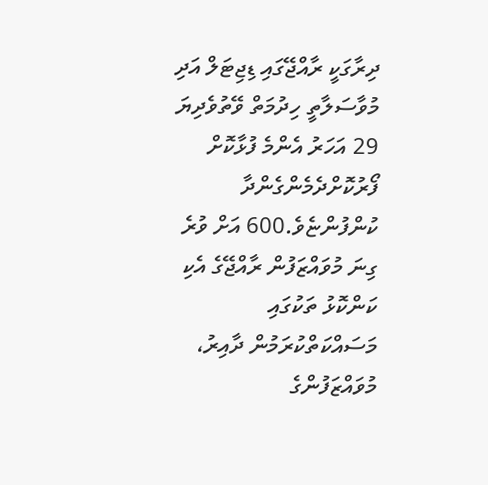ދިރާގަކީ ރާއްޖޭގައި ޑިޖިޓަލް އަދި މުވާސަލާތީ ހިދުމަތް ވޭތުވެދިޔަ 29 އަހަރު އެންމެ ފުޅާކޮށް ފޯރުކޮށްދެމެންގެންދާ ކުންފުންޏެވެ.600 އަށް ވުރެ ގިނަ މުވައްޒަފުން ރާއްޖޭގެ އެކި ކަންކޮޅު ތަކުގައި މަސައްކަތްކުރަމުން ދާއިރު، މުވައްޒަފުންގެ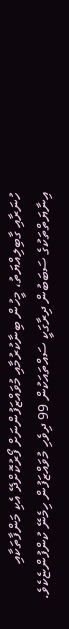ހުނަރާއި ގާބިލިއްޔަތު، މީހުން ބިނާކުރުމާއި މުވައްޒަފުންނަށް ފޯރުކޮށްދޭ އެކި މަންފާތަކާއި އިނާޔަތްތަކުގެ ސަބަބުން ދިރާގަކީ ސައްތައަކުން 99 ދިވެހި މުވައްޒަފުން ހިމެނޭ ކުންފުންޏެކެވެ.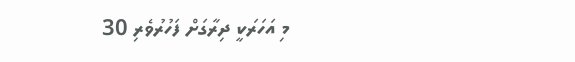މި އަހަރަކީ ދިރާގަށް ފަހުރުވެރި 30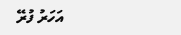އަހަރު ފުރޭ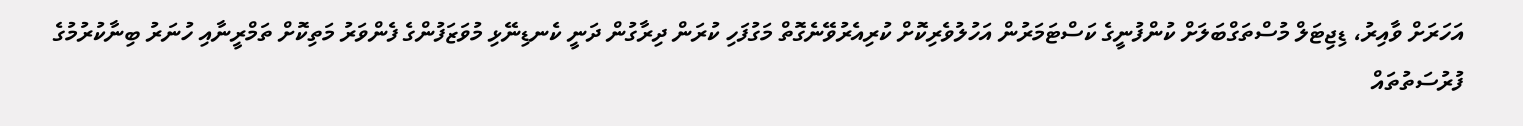އަހަރަށް ވާއިރު، ޑިޖިޓަލް މުސްތަގްބަލަށް ކުންފުނީގެ ކަސްޓަމަރުން އަހުލުވެރިކޮށް ކުރިއެރުވޭނެގޮތް މަގުފަހި ކުރަން ދިރާގުން ދަނީ ކެނޑިނޭޅި މުވަޒަފުންގެ ފެންވަރު މަތިކޮށް ތަމްރީނާއި ހުނަރު ބިނާކުރުމުގެ ފުރުސަތުތައް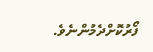ފޯރުކޮށްދެމުންނެވެ.